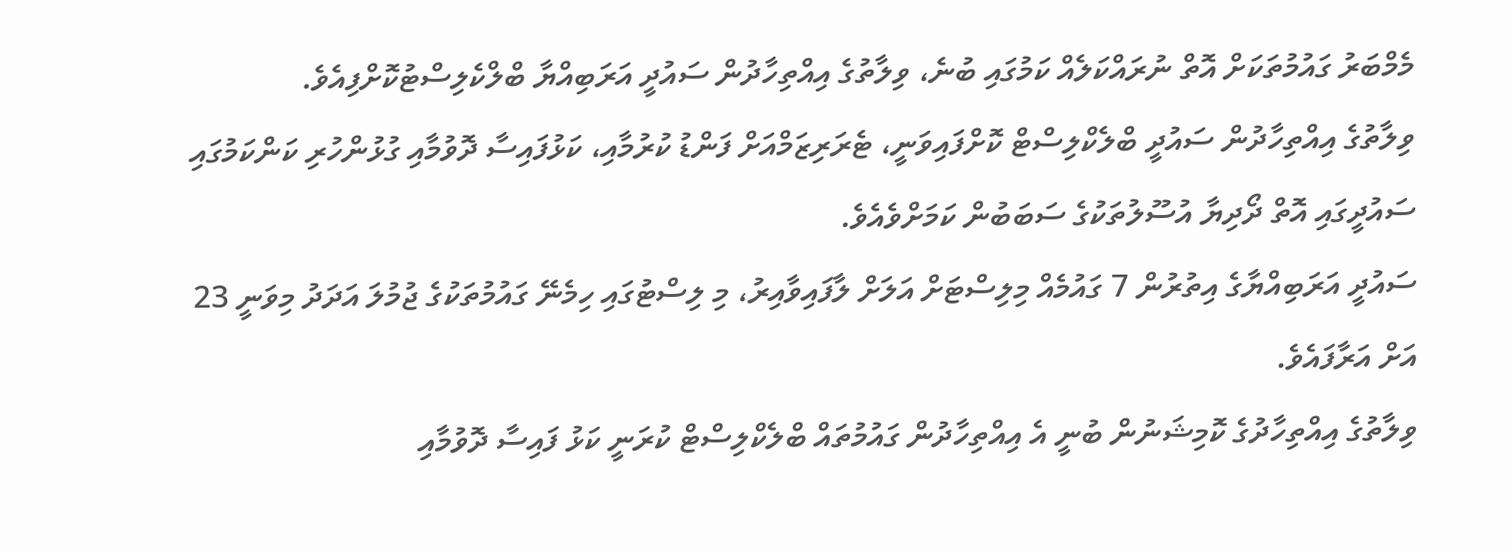މެމްބަރު ގައުމުތަކަށް އޮތް ނުރައްކަލެއް ކަމުގައި ބުނެ، ވިލާތުގެ އިއްތިހާދުން ސައުދީ އަރަބިއްޔާ ބްލްކެލިސްޓުކޮށްފިއެވެ.
ވިލާތުގެ އިއްތިހާދުން ސައުދީ ބްލެކްލިސްޓް ކޮށްފައިވަނީ، ޓެރަރިޒަމްއަށް ފަންޑު ކުރުމާއި، ކަޅުފައިސާ ދޮވުމާއި ގުޅުންހުރި ކަންކަމުގައި ސައުދީގައި އޮތް ދޯދިޔާ އުސޫލުތަކުގެ ސަބަބުން ކަމަށްވެއެވެ.
ސައުދީ އަރަބިއްޔާގެ އިތުރުން 7 ގައުމެއް މިލިސްޓަށް އަލަށް ލާފައިވާއިރު، މި ލިސްޓުގައި ހިމެނޭ ގައުމުތަކުގެ ޖުމުލަ އަދަދު މިވަނީ 23 އަށް އަރާފައެވެ.
ވިލާތުގެ އިއްތިހާދުގެ ކޮމިޝަނުން ބުނީ އެ އިއްތިހާދުން ގައުމުތައް ބްލެކްލިސްޓް ކުރަނީ ކަޅު ފައިސާ ދޮވުމާއި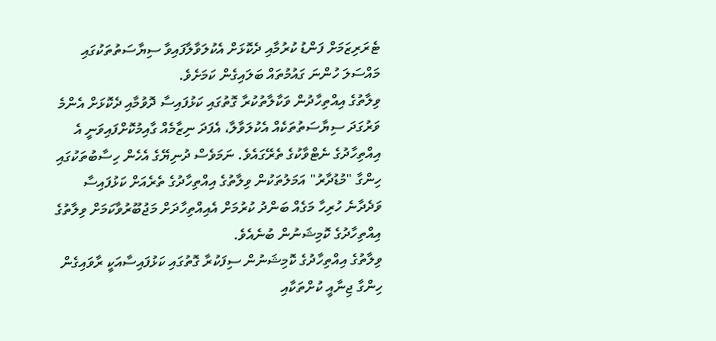ޓެރަރިޒަމަށް ފަންޑު ކުރުމާއި ދެކޮޅަށް އެކުލަވާލާފައިވާ ސިޔާސަތުތަކުގައި މައްސަލަ ހުންނަ ގައުމުތައް ބަލައިގެން ކަމަށެވެ.
ވިލާތުގެ އިއްތިހާދުން ވަކާލާތުކުރާ ގޮތުގައި ކަޅުފައިސާ ދޮވުމާއި ދެކޮޅަށް އެންމެ ވަރުގަދަ ސިޔާސަތުތަކެއް އެކުލަވާލާ، އެފަދަ ނިޒާމެއް ގާއިމުކޮށްފައިވަނީ އެ އިއްތިހާދުގެ ނެޓްވާކުގެ ތެރޭގައެވެ. ނަމަވެސް ދުނިޔޭގެ އެހެން ހިސާބުތަކުގައި ހިންގާ "މުޑުދާރު" އަމަލުތަކުން ވިލާތުގެ އިއްތިހާދުގެ ތެރެއަށް ކަޅުފައިސާ ވަދެދާނެ ހުރިހާ މަގެއް ބަންދު ކުރުމަށް އެއިއްތިހާދަށް މަޖުބޫރުވާކަމަށް ވިލާތުގެ އިއްތިހާދުގެ ކޮމިޝަނުން ބުނެއެވެ.
ވިލާތުގެ އިއްތިހާދުގެ ކޮމިޝަނުން ސިފަކުރާ ގޮތުގައި ކަޅުފައިސާއަކީ ރާވައިގެން ހިންގާ ޖިނާއީ ކުށްތަކާއި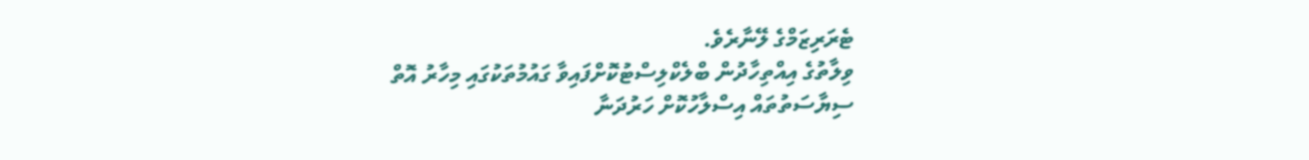ޓެރަރިޒަމްގެ ލޭނާރެވެ.
ވިލާތުގެ އިއްތިހާދުން ބްލެކްލިސްޓުކޮށްފައިވާ ގައުމުތަކުގައި މިހާރު އޮތް ސިޔާސަތުތައް އިސްލާހުކޮށް ހަރުދަނާ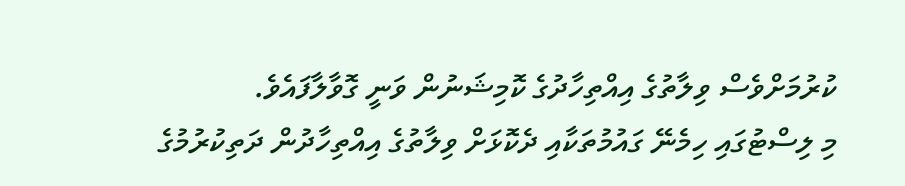ކުރުމަށްވެސް ވިލާތުގެ އިއްތިހާދުގެ ކޮމިޝަނުން ވަނީ ގޮވާލާފައެވެ.
މި ލިސްޓުގައި ހިމެނޭ ގައުމުތަކާއި ދެކޮޅަށް ވިލާތުގެ އިއްތިހާދުން ދަތިކުރުމުގެ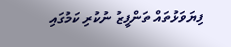ފިޔަވަޅުތައް ތަންފީޒު ނުކުރި ކަމުގައި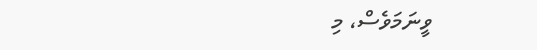ވީނަމަވެސް، މި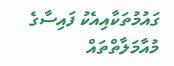ގައުމުތަކާއިއެކު ފައިސާގެ މުއާމަލާތްތައް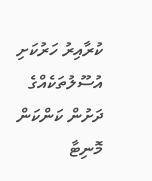ކުރާއިރު ހަރުކަށި އުސޫލުތަކެއްގެ ދަށުން ކަންކަން މޮނިޓާ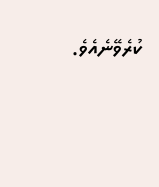ކުރެވޭނެއެވެ.